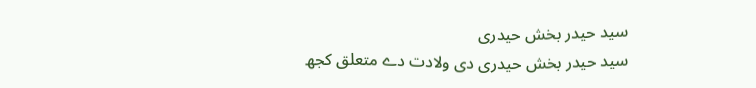سید حیدر بخش حیدری
سید حیدر بخش حیدری دی ولادت دے متعلق کجھ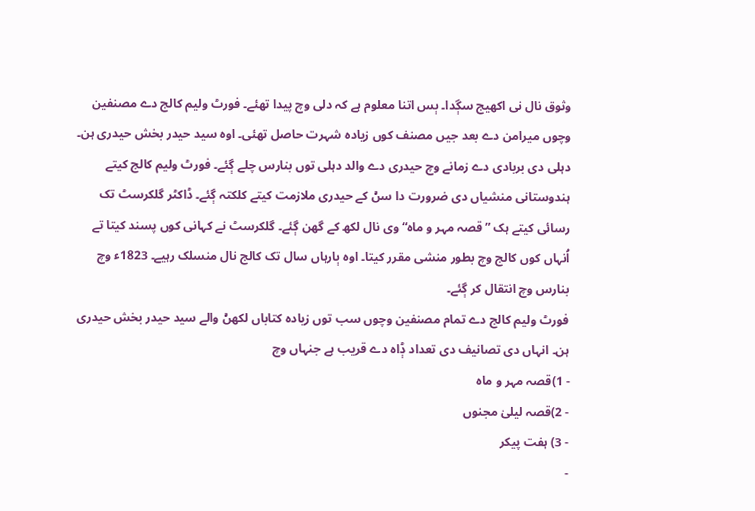وثوق نال نی اکھیج سڳدا۔ ٻس اتنا معلوم ہے کہ دلی وچ پیدا تھئے۔ فورٹ ولیم کالج دے مصنفین وچوں میرامن دے بعد جیں مصنف کوں زیادہ شہرت حاصل تھئی۔ اوہ سید حیدر بخش حیدری ہن۔ دہلی دی بربادی دے زمانے وچ حیدری دے والد دہلی توں بنارس چلے ڳئے۔ فورٹ ولیم کالج کیتے ہندوستانی منشیاں دی ضرورت دا سݨ کے حیدری ملازمت کیتے کلکتہ ڳئے۔ ڈاکٹر گلکرسٹ تک رسائی کیتے ہک ”قصہ مہر و ماہ“ وی نال لکھ کے گھن ڳئے۔ گلکرسٹ نے کہانی کوں پسند کیتا تے اُنہاں کوں کالج وچ بطور منشی مقرر کیتا۔ اوہ ٻارہاں سال تک کالج نال منسلک رہیے۔ 1823ء وچ بنارس وچ انتقال کر ڳئے۔
فورٹ ولیم کالج دے تمام مصنفین وچوں سب توں زیادہ کتاباں لکھݨ والے سید حیدر بخش حیدری ہن۔ انہاں دی تصانیف دی تعداد ݙاہ دے قریب ہے جنہاں وچ
- 1)قصہ مہر و ماہ
- 2)قصہ لیلیٰ مجنوں
- 3) ہفت پیکر
-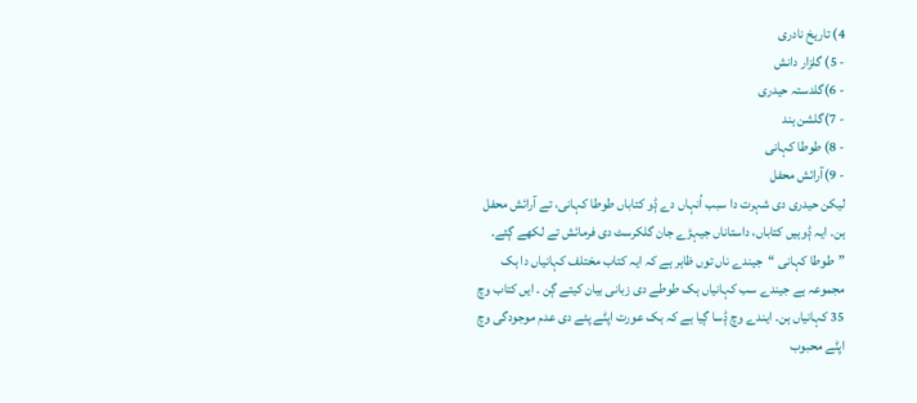4) تاریخ نادری
- 5) گلزار دانش
- 6)گلدستہ حیدری
- 7)گلشن ہند
- 8) طوطا کہانی
- 9)آرائش محفل
لیکن حیدری دی شہرت دا سبب اُنہاں دے ݙو کتاباں طوطا کہانی، تے آرائش محفل ہن۔ ایہ ݙوہیں کتاباں، داستاناں جیہڑے جان گلکرسٹ دی فرمائش تے لکھے ڳئے۔
”طوطا کہانی “جیندے ناں توں ظاہر ہے کہ ایہ کتاب مختلف کہانیاں دا ہک مجموعہ ہے جیندے سب کہانیاں ہک طوطے دی زبانی بیان کیتے ڳن ۔ ایں کتاب وچ 35 کہانیاں ہن۔ ایندے وچ ݙسا ڳیا ہے کہ ہک عورت اپݨے پئے دی عدم موجودگی وچ اپݨے محبوب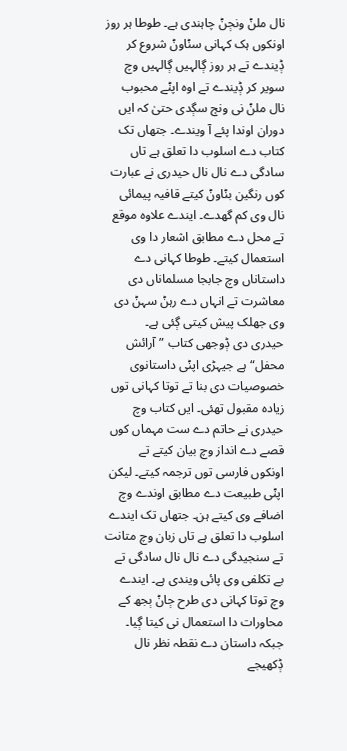نال ملݨ ونڄݨ چاہندی ہے۔ طوطا ہر روز اونکوں ہک کہانی سݨاوݨ شروع کر ݙیندے تے ہر روز ڳالہیں ڳالہیں وچ سویر کر ݙیندے تے اوہ اپݨے محبوب نال ملݨ نی ونڄ سڳدی حتیٰ کہ ایں دوران اوندا پئے آ ویندے۔ جتھاں تک کتاب دے اسلوب دا تعلق ہے تاں سادگی دے نال نال حیدری نے عبارت کوں رنگین بݨاوݨ کیتے قافیہ پیمائی نال وی کم گھدے۔ ایندے علاوہ موقع تے محل دے مطابق اشعار دا وی استعمال کیتے۔ طوطا کہانی دے داستاناں وچ جابجا مسلماناں دی معاشرت تے انہاں دے رہݨ سہݨ دی وی جھلک پیش کیتی ڳئی ہے۔
حیدری دی ݙوجھی کتاب ”آرائش محفل“ ہے جیہڑی اپݨی داستانوی خصوصیات دی بنا تے توتا کہانی توں زیادہ مقبول تھئی۔ ایں کتاب وچ حیدری نے حاتم دے ست مہماں کوں قصے دے انداز وچ بیان کیتے تے اونکوں فارسی توں ترجمہ کیتے۔ لیکن اپݨی طبیعت دے مطابق اوندے وچ اضافے وی کیتے ہن۔ جتھاں تک ایندے اسلوب دا تعلق ہے تاں زبان وچ متانت تے سنجیدگی دے نال نال سادگی تے بے تکلفی وی پائی ویندی ہے۔ ایندے وچ توتا کہانی دی طرح ڄاݨ ٻجھ کے محاورات دا استعمال نی کیتا ڳیا۔ جبکہ داستان دے نقطہ نظر نال ݙکھیجے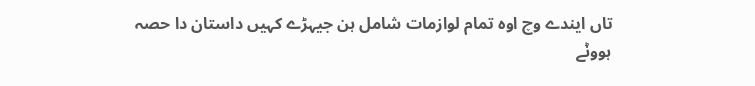تاں ایندے وچ اوہ تمام لوازمات شامل ہن جیہڑے کہیں داستان دا حصہ ہووݨے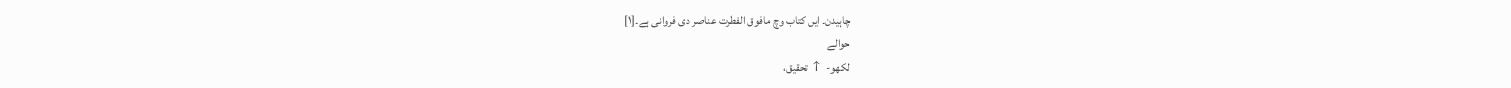چاہیدن۔ ایں کتاب وچ مافوق الفطرت عناصر دی فروانی ہے۔[١]
حوالے
لکھو- ↑ تحقیق،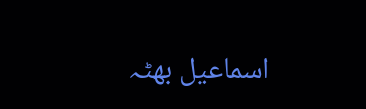اسماعیل بھٹہ